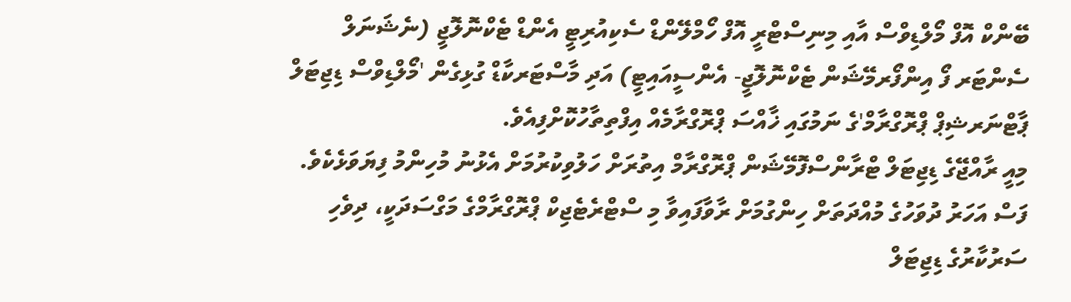ބޭންކް އޮފް މޯލްޑިވްސް އާއި މިނިސްޓްރީ އޮފް ހޯމްލޭންޑް ސެކިއުރިޓީ އެންޑް ޓެކްނޮލޮޖީ (ނެޝަނަލް ސެންޓަރ ފޯ އިންފޯރމޭޝަން ޓެކްނޮލޮޖީ- އެންސީއައިޓީ) އަދި މާސްޓަރކާޑް ގުޅިގެން 'މޯލްޑިވްސް ޑިޖިޓަލް ޕާޓްނަރޝިޕް ޕްރޮގްރާމް'ގެ ނަމުގައި ޚާއްސަ ޕްރޮގްރާމެއް އިފްތިތާހުކޮށްފިއެވެ.
މިއީ ރާއްޖޭގެ ޑިޖިޓަލް ޓްރާންސްފޮމޭޝަން ޕްރޮގްރާމް އިތުރަށް ހަލުވިކުރުމަށް އެޅުނު މުހިންމު ފިޔަވަޅެކެވެ.
ފަސް އަހަރު ދުވަހުގެ މުއްދަތަށް ހިންގުމަށް ރާވާފައިވާ މި ސްޓްރެޓެޖިކް ޕްރޮގްރާމްގެ މަގްސަދަކީ، ދިވެހި ސަރުކާރުގެ ޑިޖިޓަލް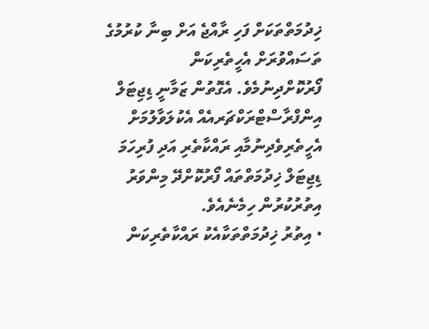ޚިދުމަތްތަކަށް ފަހި ރާއްޖެ އަށް ބިނާ ކުރުމުގެ ތަސައްވުރަށް އެހީތެރިކަން ފޯރުކޮށްދިނުމެވެ. އެގޮތުން ޒަމާނީ ޑިޖިޓަލް އިންފްރާސްޓްރަކްޗަރއެއް އެކުލަވާލުމަށް އެހީތެރިވެދިނުމާއި ރައްކާތެރި އަދި ފުރިހަމަ ޑިޖިޓަލް ޚިދުމަތްތައް ފޯރުކޮށްދޭ މިންވަރު އިތުރުކުރުން ހިމެނެއެވެ.
• އިތުރު ޚިދުމަތްތަކާއެކު ރައްކާތެރިކަން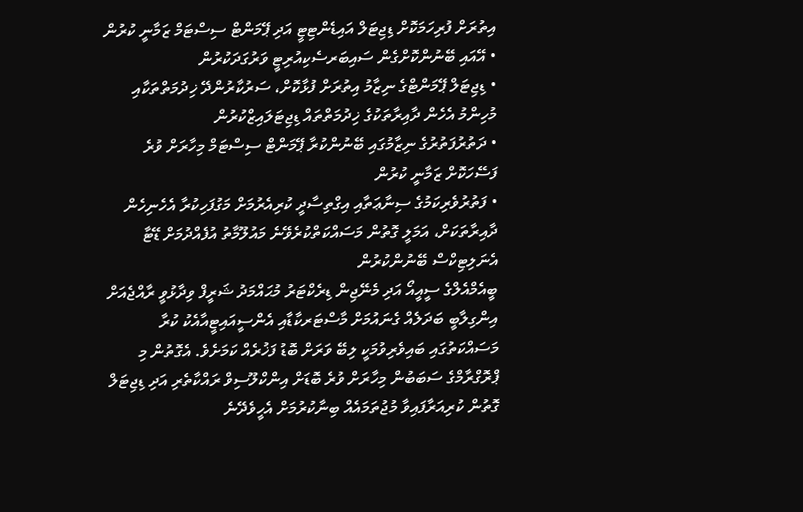އިތުރަށް ފުރިހަމަކޮށް ޑިޖިޓަލް އައިޑެންޓިޓީ އަދި ޕޭމަންޓް ސިސްޓަމް ޒަމާނީ ކުރުން
• އޭއައި ބޭނުންކޮށްގެން ސައިބަރސެކިއުރިޓީ ވަރުގަދަކުރުން
• ޑިޖިޓަލް ޕޭމަންޓްގެ ނިޒާމު އިތުރަށް ފުޅާކޮށް، ސަރުކާރުންދޭ ޚިދުމަތްތަކާއި މުހިންމު އެހެން ދާއިރާތަކުގެ ޚިދުމަތްތައް ޑިޖިޓަލައިޒްކުރުން
• ދަތުރުފަތުރުގެ ނިޒާމުގައި ބޭނުންކުރާ ޕޭމަންޓް ސިސްޓަމް މިހާރަށް ވުރެ ފަސޭހަކޮށް ޒަމާނީ ކުރުން
• ފަތުރުވެރިކަމުގެ ސިނާޢަތާއި އިގްތިސާދީ ކުރިއެރުމަށް މަގުފަހިކުރާ އެހެނިހެން ދާއިރާތަކަށް، އަމަލީ ގޮތުން މަސައްކަތްކުރެވޭނެ މައުލޫމާތު އުފެއްދުމަށް ޑޭޓާ އެނަލިޓިކްސް ބޭނުންކުރުން
ބީއެމްއެލްގެ ސީއީއޯ އަދި މެނޭޖިން ޑިރެކްޓަރު މުޙައްމަދު ޝަރީފް ވިދާޅުވީ ރާއްޖެއަށް އިންގިލާބީ ބަދަލެއް ގެނައުމަށް މާސްޓަރކާޑާއި އެންސީއައިޓީއާއެކު ކުރާ މަސައްކަތުގައި ބައިވެރިވުމަކީ ލިބޭ ވަރަށް ބޮޑު ފަޚުރެއް ކަމަށެވެ. އެގޮތުން މި ޕްރޮގްރާމްގެ ސަބަބުން މިހާރަށް ވުރެ ބޮޑަށް އިންކްލޫސިވް ރައްކާތެރި އަދި ޑިޖިޓަލް ގޮތުން ކުރިއަރާފައިވާ މުޖުތަމައެއް ބިނާކުރުމަށް އެހީވެދޭނެ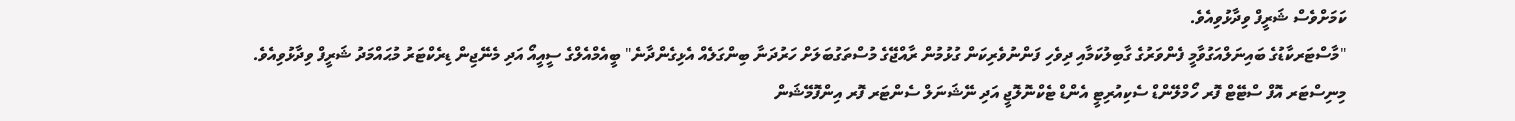ކަމަށްވެސް ޝަރީފް ވިދާޅުވިއެވެ.
"މާސްޓަރކާޑުގެ ބައިނަލްއަގުވާމީ ފެންވަރުގެ ގާބިލުކަމާއި ދިވެހި ފަންނުވެރިކަން ގުޅުމުން ރާއްޖޭގެ މުސްތަގުބަލަށް ހަރުދަނާ ބިންގަލެއް އެޅިގެންދާނެ" ބީއެމްއެލްގެ ސީއީއޯ އަދި މެނޭޖިން ޑިރެކްޓަރު މުޙައްމަދު ޝަރީފް ވިދާޅުވިއެވެ.
މިނިސްޓަރ އޮފް ސްޓޭޓް ފޮރ ހޯމްލޭންޑް ސެކިއުރިޓީ އެންޑް ޓެކްނޮލޮޖީ އަދި ނޭޝަނަލް ސެންޓަރ ފޮރ އިންފޮމޭޝަން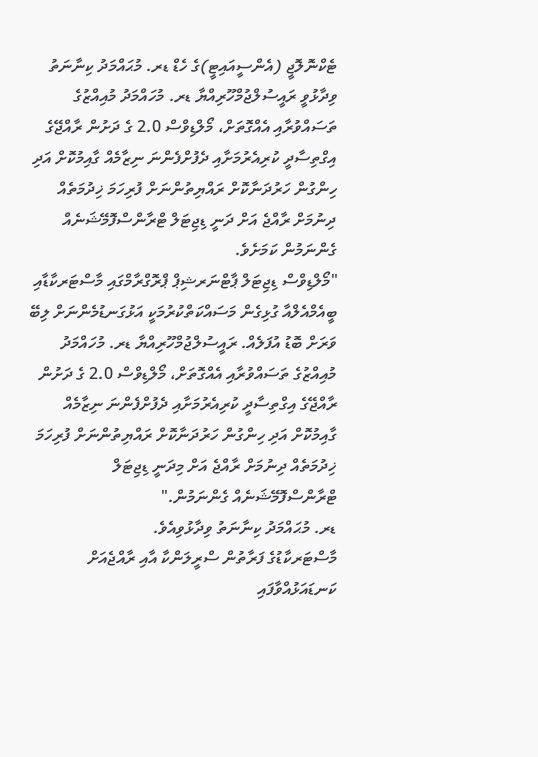ޓެކްނޮލޮޖީ (އެންސީއައިޓީ)ގެ ހެޑް ޑރ. މުޙައްމަދު ކިނާނަތު ވިދާޅުވީ ރައީސުލްޖުމްހޫރިއްޔާ ޑރ. މުހައްމަދު މުއިއްޒުގެ ތަސައްވުރާއި އެއްގޮތަށް، މޯލްޑިވްސް 2.0 ގެ ދަށުން ރާއްޖޭގެ އިގްތިސާދީ ކުރިއެރުމަށާއި ދެފުށްފެންނަ ނިޒާމެއް ގާއިމުކޮށް އަދި ހިންގުން ހަރުދަނާކޮށް ރައްޔިތުންނަށް ފުރިހަމަ ޚިދުމަތެއް ދިނުމަށް ރާއްޖެ އަށް ދަނީ ޑިޖިޓަލް ޓްރާންސްފޮމޭޝަނެއް ގެންނަމުން ކަމަށެވެ.
"މޯލްޑިވްސް ޑިޖިޓަލް ޕާޓްނަރޝިޕް ޕްރޮގްރާމްގައި މާސްޓަރކާޑާއި ބީއެމްއެލްއާ ގުޅިގެން މަސައްކަތްކުރުމަކީ އަޅުގަނޑުމެންނަށް ލިބޭ ވަރަށް ބޮޑު އުފަލެއް. ރައީސުލްޖުމްހޫރިއްޔާ ޑރ. މުހައްމަދު މުއިއްޒުގެ ތަސައްވުރާއި އެއްގޮތަށް، މޯލްޑިވްސް 2.0 ގެ ދަށުން ރާއްޖޭގެ އިގްތިސާދީ ކުރިއެރުމަށާއި ދެފުށްފެންނަ ނިޒާމެއް ގާއިމުކޮށް އަދި ހިންގުން ހަރުދަނާކޮށް ރައްޔިތުންނަށް ފުރިހަމަ ޚިދުމަތެއް ދިނުމަށް ރާއްޖެ އަށް މިދަނީ ޑިޖިޓަލް ޓްރާންސްފޮމޭޝަނެއް ގެންނަމުން."
ޑރ. މުޙައްމަދު ކިނާނަތު ވިދާޅުވިއެވެ.
މާސްޓަރކާޑުގެ ފަރާތުން ސްރީލަންކާ އާއި ރާއްޖެއަށް ކަނޑައަޅުއްވާފައި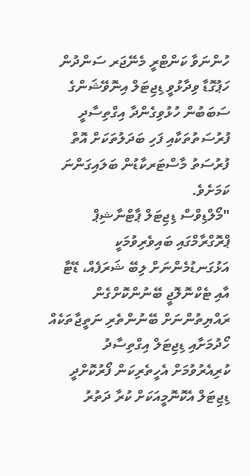ހުންނަވާ ކަންޓްރީ މެނޭޖަރ ސަންދުން ހަޕުގޮޑާ ވިދާޅުވީ ޑިޖިޓަލް އިނޮވޭޝަންގެ ސަބަބުން ހުޅުވިގެންދާ އިގްތިސާދީ ފުރުސަތުތަކާއި ފަހި ބަދަލުތަކަށް އޮތް ފުރުސަތު މާސްޓަރކާޑުން ބަލައިގަންނަ ކަމަށެވެ.
"މޯލްޑިވްސް ޑިޖިޓަލް ޕާޓްނާޝިޕް ޕްރޮގްރާމްގައި ބައިވެރިވުމަކީ އަޅުގަނޑުމެންނަށް ލިބޭ ޝަރަފެއް، ޑޭޓާ އާއި ޓެކްނޮލޮޖީ ބޭނުންކޮށްގެން ރައްޔިތުންނަށް ބޭނުންތެރި ނަތީޖާތަކެއް ހޯދުމަށާއި ޑިޖިޓަލް އިގްތިސާދު ކުރިއެރުވުމަށް އެހީތެރިކަން ފޯރުކޮށްދީ ޑިޖިޓަލް އެކޮނޮމީއަކަށް ކުރާ ދަތުރު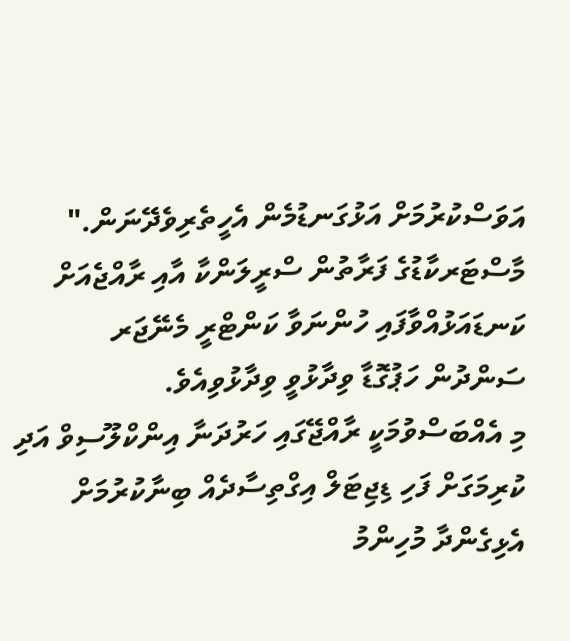އަވަސްކުރުމަށް އަޅުގަނޑުމެން އެހީތެރިވެދޭނަން." މާސްޓަރކާޑުގެ ފަރާތުން ސްރީލަންކާ އާއި ރާއްޖެއަށް ކަނޑައަޅުއްވާފައި ހުންނަވާ ކަންޓްރީ މެނޭޖަރ ސަންދުން ހަޕުގޮޑާ ވިދާޅުވީ ވިދާޅުވިއެވެ.
މި އެއްބަސްވުމަކީ ރާއްޖޭގައި ހަރުދަނާ އިންކްލޫސިވް އަދި ކުރިމަގަށް ފަހި ޑިޖިޓަލް އިގްތިސާދެއް ބިނާކުރުމަށް އެޅިގެންދާ މުހިންމު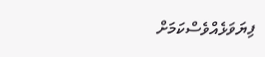ފިޔަވަޅެއްވެސްކަމަށް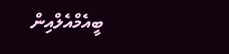ބީއެމްއެލްއިން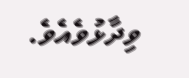ވިދާޅުވެއެވެ.